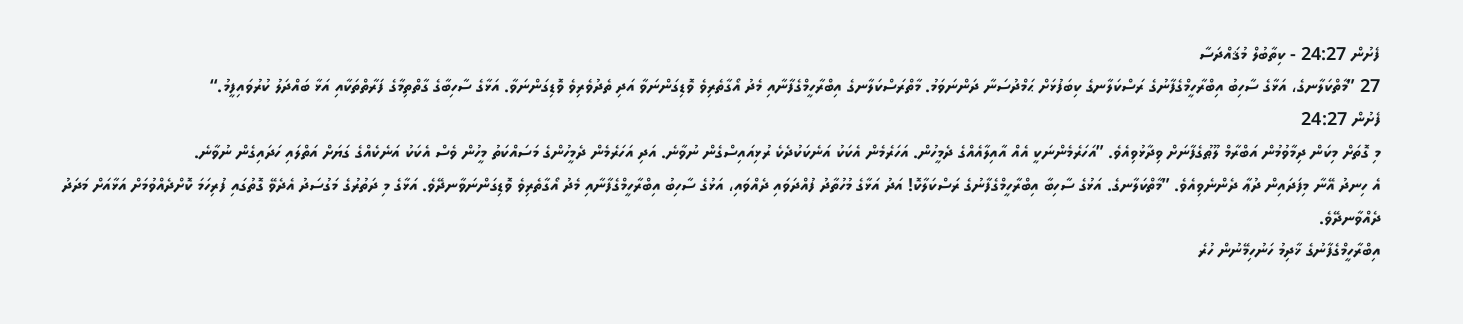ފެށުން 24:27 - ކިތާބުލް މުޤައްދަސާ
27 ”މާތްކަލާނގެ، އަޅާގެ ސާހިބު އިބްރާހީމްގެފާނުގެ ރަސްކަލާނގެ ކިބަފުޅަށް ޙަމްދުސަނާ ދަންނަވަމު. މާތްރަސްކަލާނގެ އިބްރާހީމްގެފާނާއި މެދު އޯގާތެރިވެ ވޮޑިގަންނަވާ އަދި ތެދުވެރިވެ ވޮޑިގަންނަވާ. އަޅާގެ ސާހިބާގެ ގާތްތިމާގެ ފަރާތްތަކާއި އަޅާ ބައްދަލު ކުރުވައިފީމު.“
ފެށުން 24:27
މި ގޮތަށް މިކަން ދިމާވުމުން އަބްރާމް ލޫޠުގެފާނަށް ވިދާޅުވިއެވެ. ”އަހަރެމެންނަކީ އެއް އާއިލާއެއްގެ ދެމީހުން. އަހަރެމެން އެކަކު އަނެކަކުދެކެ ރުޅިއައިސްގެން ނުވާނެ. އަދި އަހަރެމެން ދެމީހުންގެ މަސައްކަތު މީހުން ވެސް އެކަކު އަނެކެއްގެ ގަޔަށް އަތްލައި ހަދައިގެން ނުވާނެ.
އެ ހިނދު އޭނާ މިފަދައިން ދުޢާ ދެންނެވިއެވެ. ”މާތްކަލާނގެ. އަޅުގެ ސާހިބާ އިބްރާހީމްގެފާނުގެ ރަސްކަލާކޮ! އަދު އަޅާގެ މުހުތާދު ފުއްދަވައި ދެއްވައި، އަޅުގެ ސާހިބު އިބްރާހީމްގެފާނާއި މެދު އޯގާތެރިވެ ވޮޑިގަންނަވާނދޭވެ. އަޅާގެ މި ދަތުރުގެ މަގުސަދު އެދެވޭ ގޮތުގައި ފުރިހަމަ ކޮށްދެއްވުމަށް އަޅާއަށް މަދަދު ދެއްވާނދޭވެ.
އިބްރާހީމްގެފާނުގެ ޚާދިމު ހަނުހިމޭނުން ހުރެ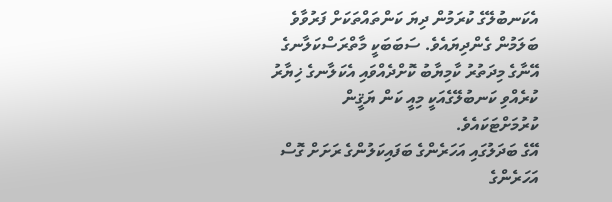އެކަނބުލޭގެ ކުރަމުން ދިޔަ ކަންތައްތަކަށް ފަރުވާވެ ބަލަމުން ގެންދިޔައެވެ. ސަބަބަކީ މާތްރަސްކަލާނގެ އޭނާގެ މިދަތުރު ކާމިޔާބު ކޮށްދެއްވައި އެކަލާނގެ ޚިޔާރު ކުރެއްވި ކަނބުލޭގެއަކީ މިއީ ކަން ޔަޤީން ކުރުމަށްޓަކައެވެ.
އޭގެ ބަދަލުގައި އަހަރެންގެ ބަފައިކަލުންގެ ރަށަށް ގޮސް އަހަރެންގެ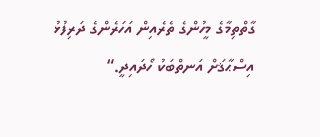ގާތްތިމާގެ މީހުންގެ ތެރެއިން އަހަރެންގެ ދަރިފުޅު އިސްޙާޤަށް އަނތްބަކު ހޯދައިދީ.“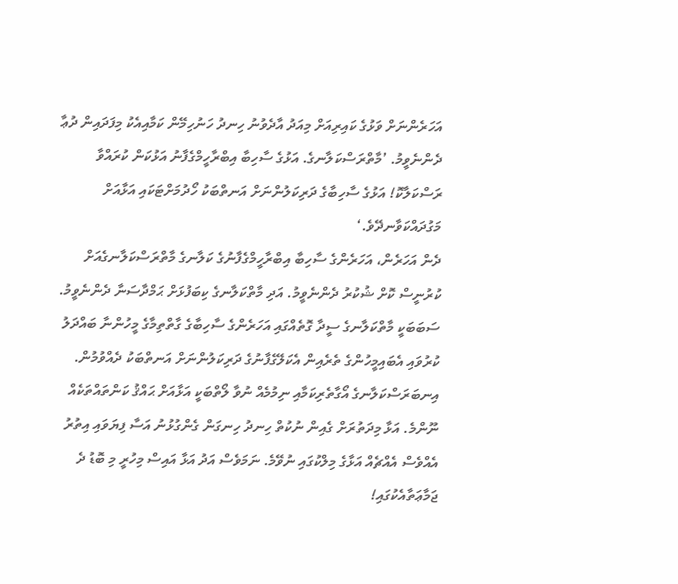އަހަރެންނަށް ވަޅުގެ ކައިރިއަށް މިއަދު އާދެވުނު ހިނދު ހަނުހިމޭން ކަމާއިއެކު މިފަދައިން ދުޢާ ދެންނެވީމު. ’މާތްރަސްކަލާނގެ. އަޅުގެ ސާހިބާ އިބްރާހީމްގެފާނު އަޅުކަން ކުރައްވާ ރަސްކަލާކޮ! އަޅުގެ ސާހިބާގެ ދަރިކަލުންނަށް އަނތްބަކު ހޯދުމަށްޓަކައި އަޅާއަށް މަގުދައްކަވާނދޭވެ.‘
ދެން އަހަރެން، އަހަރެންގެ ސާހިބާ އިބްރާހީމްގެފާނުގެ ކަލާނގެ މާތްރަސްކަލާނގެއަށް ކުރުނީސް ކޮށް ޝުކުރު ދެންނެވީމު. އަދި މާތްކަލާނގެ ކިބަފުޅަށް ޙަމްދާސަނާ ދެންނެވީމު. ސަބަބަކީ މާތްކަލާނގެ ސީދާ ގޮތެއްގައި އަހަރެންގެ ސާހިބާގެ ގާތްތިމާގެ މީހުންނާ ބައްދަލު ކުރުވައި އެބައިމީހުންގެ ތެރެއިން އެކަލޭގެފާނުގެ ދަރިކަލުންނަށް އަނތްބަކު ދެއްވުމުން.
އިނބަރަސްކަލާނގެ އޯގާތެރިކަމާއި ނިމުމެއް ނުވާ ލޯތްބަކީ އަޅާއަށް ޙައްޤު ކަންތައްތަކެއް ނޫންމެ. އަޅާ މިދަތުރަށް ގެއިން ނުކުތް ހިނދު ހިނގަން ގެންގުޅުނު އަސާ ފިޔަވައި އިތުރު އެއްވެސް އެއްޗެއް އަޅާގެ މިލްކުގައި ނުވޭމެ. ނަމަވެސް އަދު އަޅާ އައިސް މިހުރީ މި ބޮޑު ދެ ޖަމާޢަތާއެކުގައި!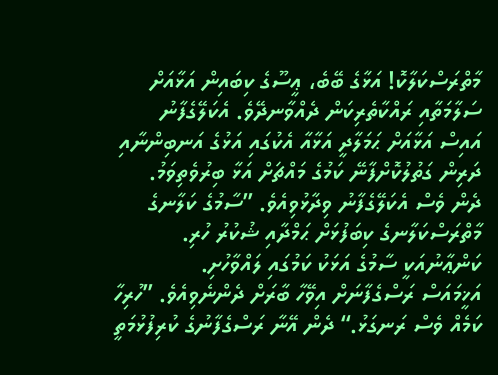މާތްރަސްކަލާކޮ! އަޅާގެ ބޭބެ، ޢީސޫގެ ކިބައިން އަޅާއަށް ސަލާމަތާއި ރައްކާތެރިކަން ދެއްވާނދޭވެ. އެކަލޭގެފާނު އައިސް އަޅާއަށް ޙަމަލާދީ އަޅާއާ އެކުގައި އަޅުގެ އަނބިންނާއި ދަރިން ގަތުލުކޮށްފާނޭ ކަމުގެ މައްޗަށް އަޅާ ބިރުވެތިވަމު.
ދެން ވެސް އެކަލޭގެފާނު ވިދާޅުވިއެވެ. ”ސާމުގެ ކަލާނގެ މާތްރަސްކަލާނގެ ކިބަފުޅަށް ޙަމްދާއި ޝުކުރު ހުރި. ކަންޢާނުއަކީ ސާމުގެ އަޅަކު ކަމުގައި ލައްވާހުށި.
އަޚީމައަސް ރަސްގެފާނަށް އިވޭހާ ބާރަށް ދެންނެވިއެވެ. ”ހުރިހާ ކަމެއް ވެސް ރަނގަޅު.“ ދެން އޭނާ ރަސްގެފާނުގެ ކުރިފުޅުމަތީ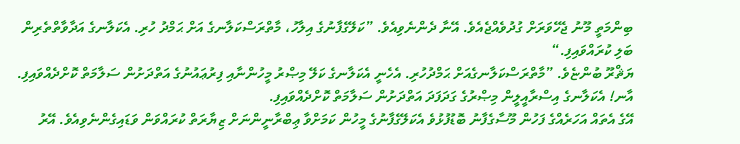ބިންމަތީ މޫނު ޖެހޭވަރަށް ގުދުވެއްޖެއެވެ. އޭނާ ދެންނެވިއެވެ. ”ކަލޭގެފާނުގެ އިލާހު، މާތްރަސްކަލާނގެ އަށް ޙަމްދު ހުރި. އެކަލާނގެ އަދާވާތްތެރިން ބަލި ކުރައްވައިފި.“
ޔަޘްރޫ ބުންޏެވެ. ”މާތްރަސްކަލާނގެއަށް ޙަމްދުހުރި. އެހެނީ އެކަލާނގެ ކަލޭ މިޞްރު މީހުންނާއި ފިރުޢައުނުގެ އަތްދަށުން ސަލާމަތް ކޮށްދެއްވައިފި. އާނ! އެކަލާނގެ އިސްރާއީލީން މިޞްރުގެ ގަދަފަދަ އަތްދަށުން ސަލާމަތް ކޮށްދެއްވައިފި.
އޭގެ އެތައް އަހަރެއްގެ ފަހުން މޫސާގެފާނު ބޮޑުފުޅުވެ އެކަލޭގެފާނުގެ މީހުން ކަމަށްވާ ޢިބްރާނީންނަށް ޒިޔާރަތް ކުރައްވަން ވަޑައިގެންނެވިއެވެ. އޭރު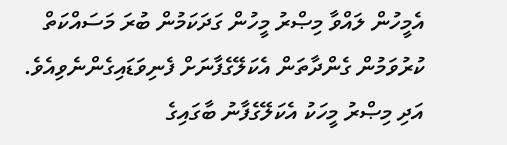އެމީހުން ލައްވާ މިޞްރު މީހުން ގަދަކަމުން ބުރަ މަސައްކަތް ކުރުވަމުން ގެންދާތަން އެކަލޭގެފާނަށް ފެނިވަޑައިގެންނެވިއެވެ. އަދި މިޞްރު މީހަކު އެކަލޭގެފާނު ބާގައިގެ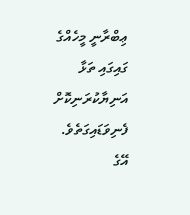ޢިބްރާނީ މީހެއްގެ ގައިގައި ތަޅާ އަނިޔާކުރަނިކޮށް ފެނިވަޑައިގަތެވެ.
އޭގެ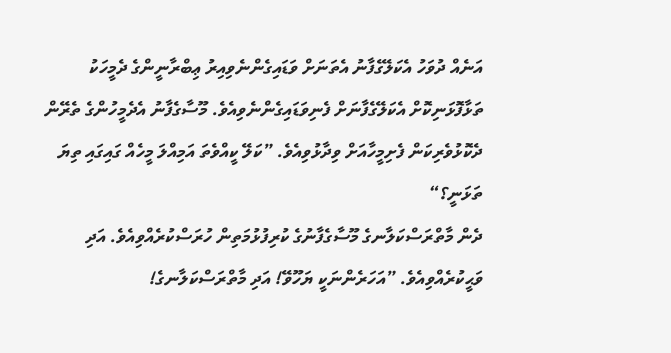އަނެއް ދުވަހު އެކަލޭގެފާނު އެތަނަށް ވަޑައިގެންނެވިއިރު ޢިބްރާނީންގެ ދެމީހަކު ތަޅާފޮޅަނިކޮށް އެކަލޭގެފާނަށް ފެނިވަޑައިގެންނެވިއެވެ. މޫސާގެފާނު އެދެމީހުންގެ ތެރޭން ދެކޮޅުވެރިކަން ފެށިމީހާއަށް ވިދާޅުވިއެވެ. ”ކަލޭ ކީއްވެތަ އަމިއްލަ މީހެއް ގައިގައި ތިޔަ ތަޅަނީ؟“
ދެން މާތްރަސްކަލާނގެ މޫސާގެފާނުގެ ކުރިފުޅުމަތިން ހުރަސްކުރެއްވިއެވެ. އަދި ވަޙީކުރެއްވިއެވެ. ”އަހަރެންނަކީ ޔަހޫވޭ! އަދި މާތްރަސްކަލާނގެ!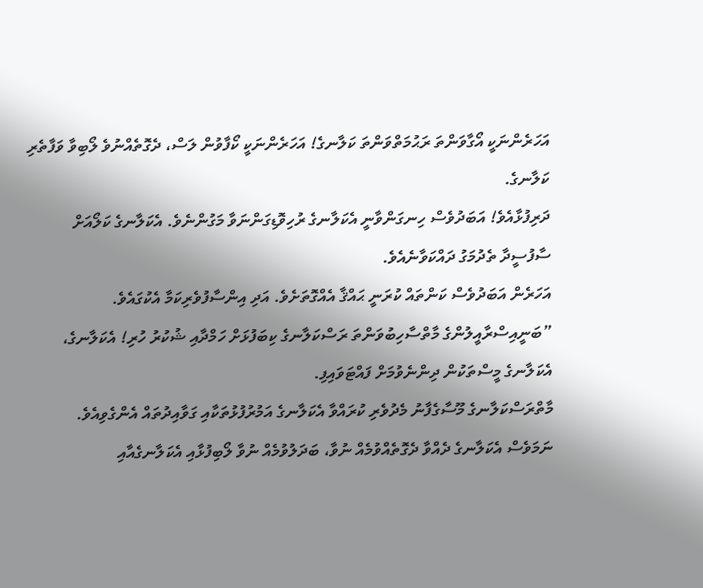އަހަރެންނަކީ އޯގާވަންތަ ރަޙުމަތްވަންތަ ކަލާނގެ! އަހަރެންނަކީ ކޯފާވުން ލަސް، ދެގޮތެއްނުވެ ލޯބިވާ ވަފާތެރި ކަލާނގެ.
ދަރިފުޅާއެވެ! އަބަދުވެސް ހިނގަންވާނީ އެކަލާނގެ ރުހިވޮޑިގަންނަވާ މަގުންނެވެ. އެކަލާނގެ ކަލޯއަށް ސާފުސީދާ ތެދުމަގު ދައްކަވާނެއެވެ.
އަހަރެން އަބަދުވެސް ކަންތައް ކުރަނީ ޙައްޤާ އެއްގޮތަށެވެ. އަދި އިންސާފުވެރިކަމާ އެކުގައެވެ.
”ބަނީއިސްރާއީލުންގެ މާތްސާހިބުވަންތަ ރަސްކަލާނގެ ކިބަފުޅަށް ހަމްދާއި ޝުކުރު ހުރި! އެކަލާނގެ، އެކަލާނގެ މީސްތަކުން ދިންނެވުމަށް ފައްޓަވައިފި.
މާތްރަސްކަލާނގެ މޫސާގެފާނު މެދުވެރި ކުރައްވާ އެކަލާނގެ އަމުރުފުޅުތަކާއި ގަވާއިދުތައް އެންގެވިއެވެ. ނަމަވެސް އެކަލާނގެ ދެއްވާ ދެގޮތެއްވުމެއް ނުވާ، ބަދަލުވުމެއް ނުވާ ލޯބިފުޅާއި އެކަލާނގެއާއި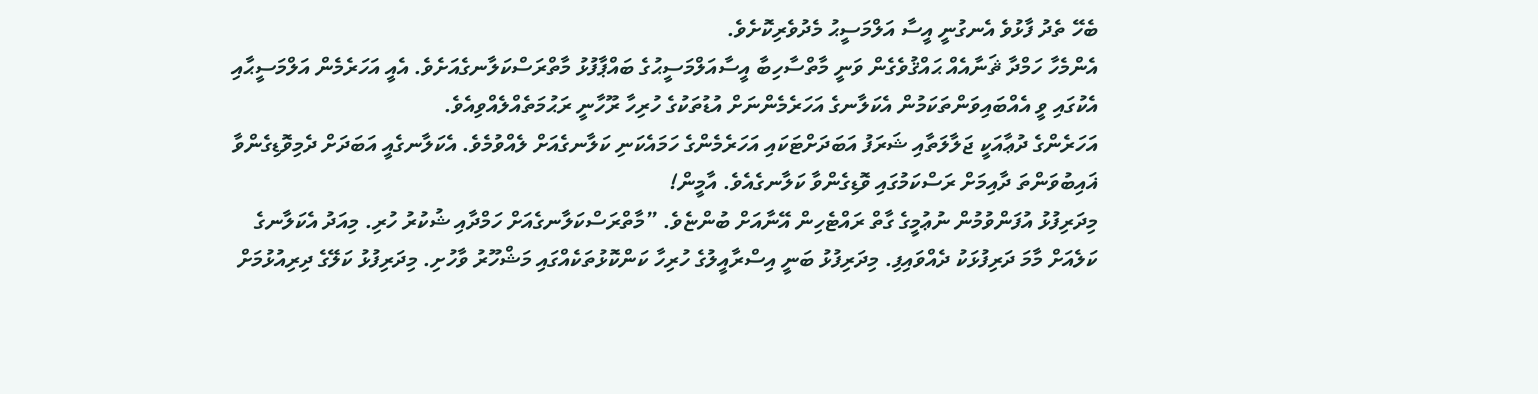ބެހޭ ތެދު ފާޅުވެ އެނގުނީ އީސާ އަލްމަސީޙު މެދުވެރިކޮށެވެ.
އެންމެހާ ހަމްދާ ޘަނާއެއް ޙައްޤުވެގެން ވަނީ މާތްސާހިބާ އީސާއަލްމަސީޙުގެ ބައްޕާފުޅު މާތްރަސްކަލާނގެއަށެވެ. އެއީ އަހަރެމެން އަލްމަސީޙާއި އެކުގައި ވީ އެއްބައިވަންތަކަމުން އެކަލާނގެ އަހަރެމެންނަށް އުޑުތަކުގެ ހުރިހާ ރޫހާނީ ރަޙުމަތެއްލެއްވިއެވެ.
އަހަރެންގެ ދުޢާއަކީ ޖަލާލަތާއި ޝަރަފު އަބަދަށްޓަކައި އަހަރެމެންގެ ހަމައެކަނި ކަލާނގެއަށް ލެއްވުމެވެ. އެކަލާނގެއީ އަބަދަށް ދެމިވޮޑިގެންވާ ޣައިބުވަންތަ ދާއިމަށް ރަސްކަމުގައި ވޮޑިގެންވާ ކަލާނގެއެވެ. އާމީން!
މިދަރިފުޅު އުފަންވުމުން ނުޢުމީގެ ގާތް ރައްޓެހިން އޭނާއަށް ބުންޏެވެ. ”މާތްރަސްކަލާނގެއަށް ހަމްދާއި ޝުކުރު ހުރި. މިއަދު އެކަލާނގެ ކަލެއަށް މާމަ ދަރިފުޅަކު ދެއްވައިފި. މިދަރިފުޅު ބަނީ އިސްރާއީލުގެ ހުރިހާ ކަންކޮޅުތަކެއްގައި މަޝްހޫރު ވާހުށި. މިދަރިފުޅު ކަލޭގެ ދިރިއުޅުމަށް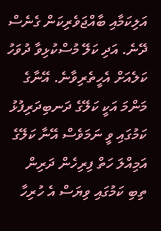އަލިކަމާއި ބާއްޖަވެރިކަން ގެނެސް ދޭނެ. އަދި ކަލޭ މުސްކުޅިވާ ދުވަހު ކަލެއަށް އެހީތެރިވާނެ. އޭނާގެ މަންމަ އަކީ ކަލޭގެ ދަނބިދަރިފުޅު ކަމުގައި ވީ ނަމަވެސް އޭނާ ކަލޭގެ އަމިއްލަ ހަތް ފިރިހެން ދަރިން ތިބި ކަމުގައި ވިޔަސް އެ ހުރިހާ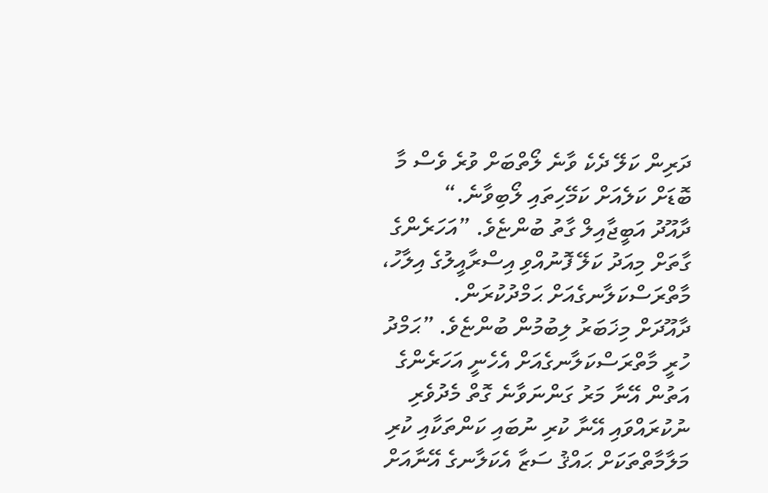ދަރިން ކަލޭ ދެކެ ވާނެ ލޯތްބަށް ވުރެ ވެސް މާ ބޮޑަށް ކަލެއަށް ކަމޭހިތައި ލޯބިވާނެ.“
ދާއޫދު އަބީޖާއިލް ގާތު ބުންޏެވެ. ”އަހަރެންގެ ގާތަށް މިއަދު ކަލޭ ފޮނުއްވި އިސްރާއީލުގެ އިލާހު، މާތްރަސްކަލާނގެއަށް ޙަމްދުކުރަން.
ދާއޫދަށް މިޚަބަރު ލިބުމުން ބުންޏެވެ. ”ޙަމްދު ހުރީ މާތްރަސްކަލާނގެއަށް އެހެނީ އަހަރެންގެ އަތުން އޭނާ މަރު ގަންނަވާނެ ގޮތް މެދުވެރި ނުކުރައްވައި އޭނާ ކުރި ނުބައި ކަންތަކާއި ކުރި މަލާމާތްތަކަށް ޙައްޤު ސަޒާ އެކަލާނގެ އޭނާއަށް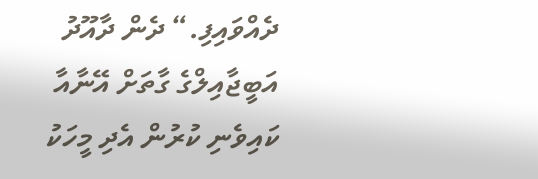ދެއްވައިފި.“ ދެން ދާއޫދު އަބީޖާއިލްގެ ގާތަށް އޭނާއާ ކައިވެނި ކުރުން އެދި މީހަކު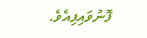ފޮނުވައިފިއެވެ.